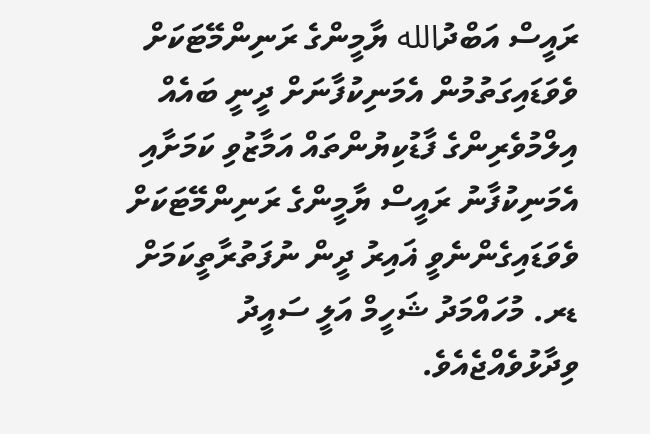ރައީސް އަބްދުالله ޔާމީންގެ ރަނިންމޭޓަކަށް ވެވަޑައިގަތުމުން އެމަނިކުފާނަށް ދީނީ ބައެއް އިލްމުވެރިންގެ ފާޑުކިޔުންތައް އަމާޒުވި ކަމަށާއި އެމަނިކުފާނު ރައީސް ޔާމީންގެ ރަނިންމޭޓަކަށް ވެވަޑައިގެންނެވީ ޣައިރު ދީން ނުފަތުރާތީކަމަށް ޑރ. މުހައްމަދު ޝަހީމް އަލީ ސައީދު ވިދާޅުވެއްޖެއެވެ.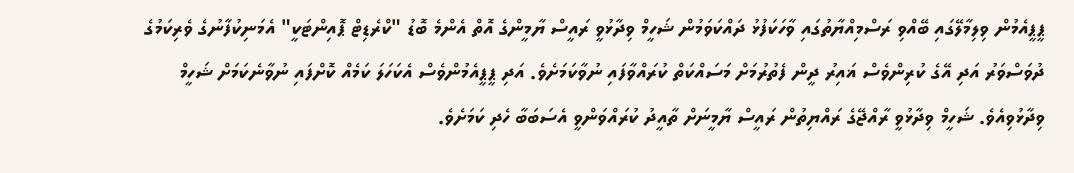ޕީޕީއެމުން ވިލިމާލޭގައި ބޭއްވި ރަސްމިއްޔާތުގައި ވާހަކަފުޅު ދައްކަވަމުން ޝަހީމް ވިދާޅުވީ ރައީސް ޔާމީންގެ އޮތް އެންމެ ބޮޑު "ކްރެޑިޓް ޕޮއިންޓަކީ" އެމަނިކުފާނުގެ ވެރިކަމުގެ ދުވަސްވަރު އަދި އޭގެ ކުރިންވެސް ޣައިރު ދީން ފެތުރުމަށް މަސައްކަތް ކުރައްވާފައި ނުވާކަމަށެވެ. އަދި ޕީޕީއެމުންވެސް އެކަހަލަ ކަމެއް ކޮށްފައި ނުވާނެކަމަށް ޝަހީމް ވިދާޅުވިއެވެ. ޝަހީމް ވިދާޅުވީ ރާއްޖޭގެ ރައްޔިތުން ރައީސް ޔާމީނަށް ތާއީދު ކުރައްވަންވީ އެސަބަބާ ހެދި ކަމަށެވެ.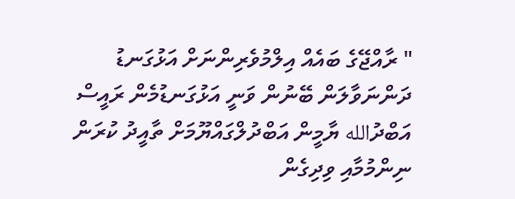" ރާއްޖޭގެ ބައެއް އިލްމުވެރިންނަށް އަޅުގަނޑު ދަންނަވާލަން ބޭނުން ވަނީ އަޅުގަނޑުމެން ރައީސް އަބްދުالله ޔާމީން އަބްދުލްގައްޔޫމަށް ތާއީދު ކުރަން ނިންމުމާއި ވިދިގެން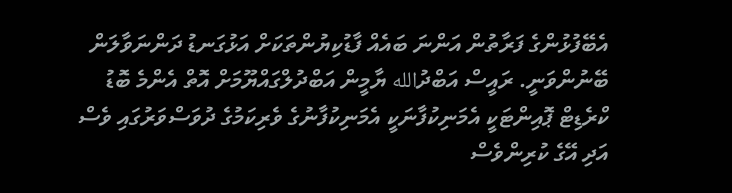އެބޭފުޅުންގެ ފަރާތުން އަންނަ ބައެއް ފާޑުކިޔުންތަކަށް އަޅުގަނޑު ދަންނަވާލަން ބޭނުންވަނީ. ރައީސް އަބްދުالله ޔާމީން އަބްދުލްގައްޔޫމަށް އޮތް އެންމެ ބޮޑު ކްރެޑިޓް ޕޮއިންޓަކީ އެމަނިކުފާނަކީ އެމަނިކުފާނުގެ ވެރިކަމުގެ ދުވަސްވަރުގައި ވެސް އަދި އޭގެ ކުރިންވެސް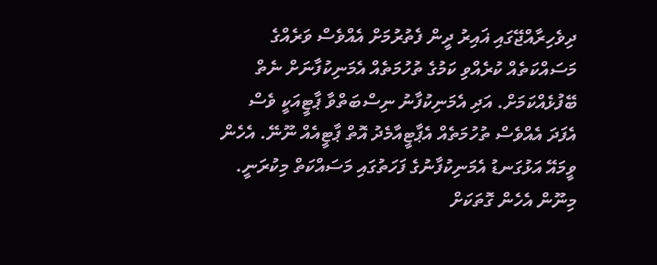ދިވެހިރާއްޖޭގައި ޣައިރު ދީން ފެތުރުމަށް އެއްވެސް ވަރެއްގެ މަސައްކަތެއް ކުރެއްވި ކަމުގެ ތުހުމަތެއް އެމަނިކުފާނަށް ނެތް ބޭފުޅެއްކަމަށް. އަދި އެމަނިކުފާނު ނިސްބަތްވާ ޕާޓީއަކީ ވެސް އެފަދަ އެއްވެސް ތުހުމަތެއް އެޕާޓީއާމެދު އޮތް ޕާޓީއެއް ނޫނޭ. އެހެން ވީމައޭ އަޅުގަނޑު އެމަނިކުފާނުގެ ފަހަތުގައި މަސައްކަތް މިކުރަނީ. މިނޫން އެހެން ގޮތަކަށް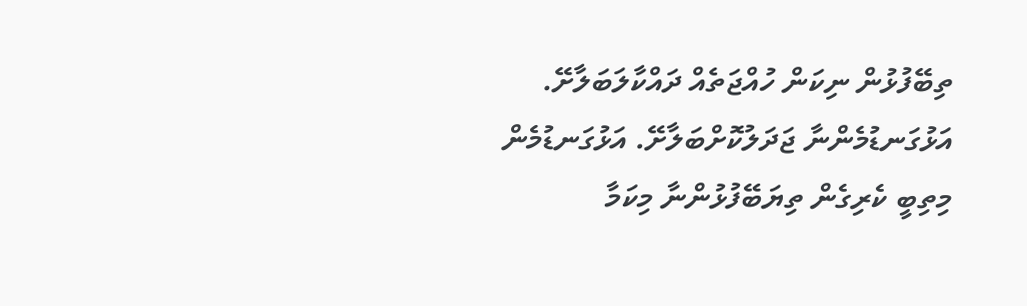ތިބޭފުޅުން ނިކަން ހުއްޖަތެއް ދައްކާލަބަލާށޭ. އަޅުގަނޑުމެންނާ ޖަދަލުކޮށްބަލާށޭ. އަޅުގަނޑުމެން މިތިބީ ކެރިގެން ތިޔަބޭފުޅުންނާ މިކަމާ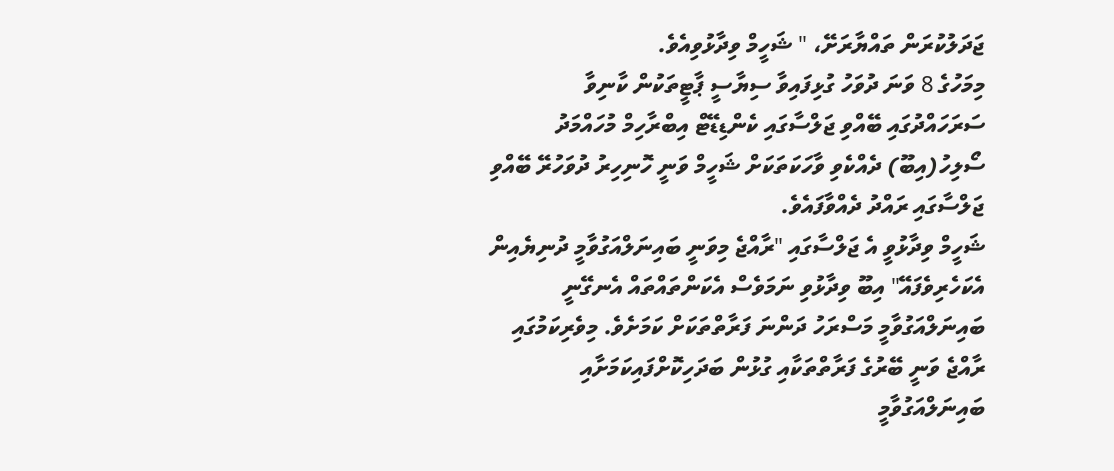ޖަދަލުކުރަން ތައްޔާރަށޭ، " ޝަހީމް ވިދާޅުވިއެވެ.
މިމަހުގެ 8 ވަނަ ދުވަހު ގުޅިފައިވާ ސިޔާސީ ޕާޓީތަކުން ކާނިވާ ސަރަހައްދުގައި ބޭއްވި ޖަލްސާގައި ކެންޑިޑޭޓް އިބްރާހިމް މުހައްމަދު ސޯލިހު(އިބޫ) ދެއްކެވި ވާހަކަތަކަށް ޝަހީމް ވަނީ ހޮނިހިރު ދުވަހުރޭ ބޭއްވި ޖަލްސާގައި ރައްދު ދެއްވާފައެވެ.
ޝަހީމް ވިދާޅުވީ އެ ޖަލްސާގައި "ރާއްޖެ މިވަނީ ބައިނަލްއަގުވާމީ ދުނިޔެއިން އެކަހެރިވެފައޭ" އިބޫ ވިދާޅުވި ނަމަވެސް އެކަންތައްތައް އެނގޭނީ ބައިނަލްއަގުވާމީ މަސްރަހު ދަންނަ ފަރާތްތަކަށް ކަމަށެވެ. މިވެރިކަމުގައި ރާއްޖެ ވަނީ ބޭރުގެ ފަރާތްތަކާއި ގުޅުން ބަދަހިކޮށްފައިކަމަށާއި ބައިނަލްއަގުވާމީ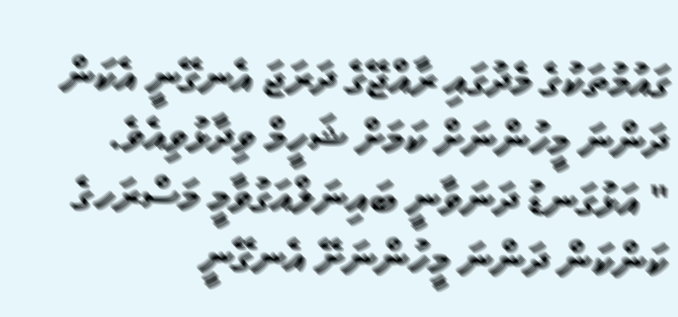ގައުމުތަކުގެ މެދުގައި ރާއްޖޭގެ ދަރަޖަ އެނގޭނީ އެކަން ދަންނަ މީހުންނަށް ކަމަށް ޝަހީމް ވިދާޅުވިއެވެ.
" އަޅުގަނޑު ދަނަވާނީ ބައިނަލްއަގުވާމީ މަސްރަހގެ ކަންކަން ދަންނަ މީހުންނަށޭ އެނގޭނީ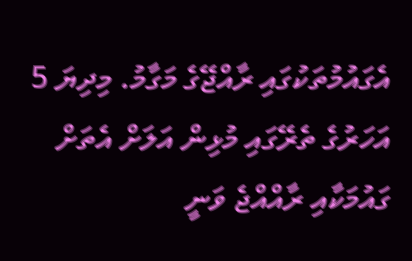އެގައުމުތަކުގައި ރާއްޖޭގެ މަގާމު. މިދިޔަ 5 އަހަރުގެ ތެރޭގައި މުޅިން އަލަށް އެތަށް ގައުމަކާއި ރާއްއްޖެ ވަނީ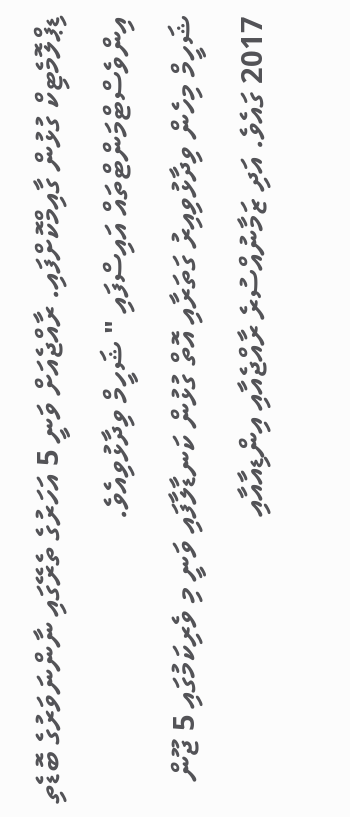ޑިޕްލޮމެޓިކް ގުޅުން ގާއިމްކޮށްފައި. ރާއްޖެއަށް ވަނީ 5 އަހަރުގެ ތެރޭގައި ނާންނަވަރުގެ ބޮޑެތި އިންވެސްޓްމަންޓްތައް އައިސްފައި " ޝަހީމް ވިދާޅުވިއެވެ.
ޝަހީމް މިހެން ވިދާޅުވިއިރު ގަތަރާއި އޮތް ގުޅުން ކަނޑާލާފައި ވަނީ މި ވެރިކަމުގައި 5 ޖޫން 2017 ގައެވެ. އަދި ޒަމާނުއްސުރެ ރާއްޖެއާއި އިންޑިއާއާއި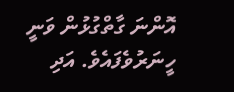އޮންނަ ގާތްގުޅުން ވަނީ ހީނަރުވެފައެވެ. އަދި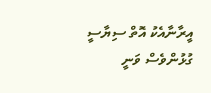އީރާނާއެކު އޮތް ސިޔާސީ ގުޅުންވެސް ވަނީ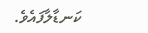ކަނޑާލާފައެވެ.